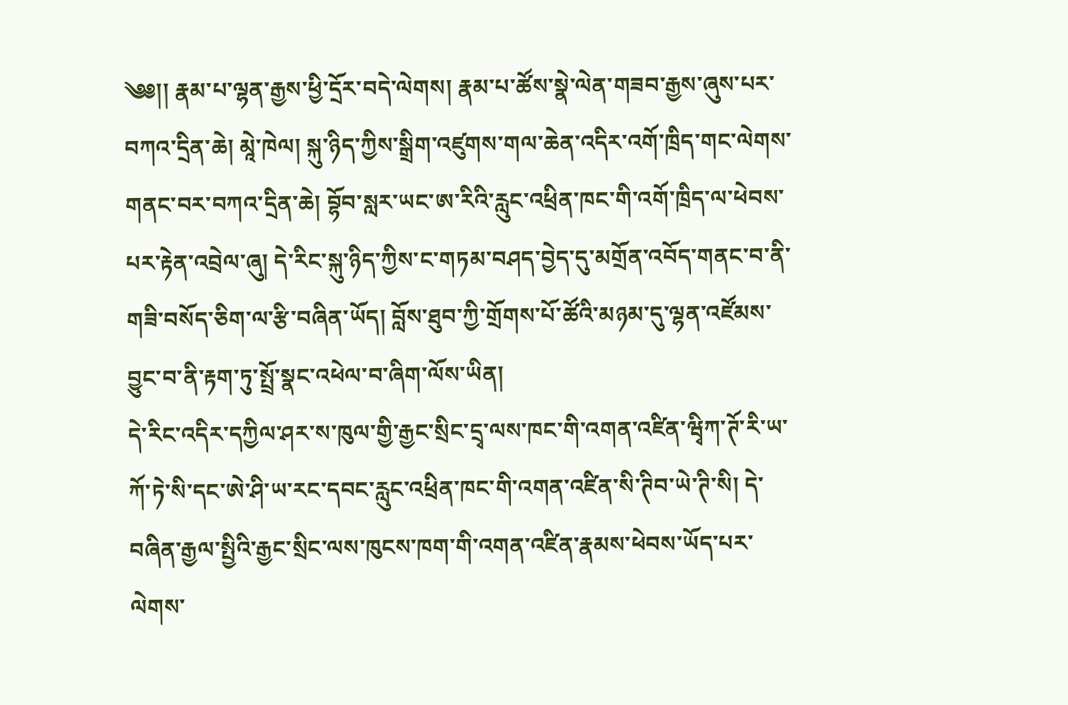༄༅།། རྣམ་པ་ལྷན་རྒྱས་ཕྱི་དྲོར་བདེ་ལེགས། རྣམ་པ་ཚོས་སྣེ་ལེན་གཟབ་རྒྱས་ཞུས་པར་བཀའ་དྲིན་ཆེ། མཱེ་ཁེལ། སྐུ་ཉིད་ཀྱིས་སྒྲིག་འཛུགས་གལ་ཆེན་འདིར་འགོ་ཁྲིད་གང་ལེགས་གནང་བར་བཀའ་དྲིན་ཆེ། བྷོབ་སླར་ཡང་ཨ་རིའི་རླུང་འཕྲིན་ཁང་གི་འགོ་ཁྲིད་ལ་ཕེབས་པར་རྟེན་འབྲེལ་ཞུ། དེ་རིང་སྐུ་ཉིད་ཀྱིས་ང་གཏམ་བཤད་བྱེད་དུ་མགྲོན་འབོད་གནང་བ་ནི་གཟི་བསོད་ཅིག་ལ་རྩི་བཞིན་ཡོད། བློས་ཐུབ་ཀྱི་གྲོགས་པོ་ཚོའི་མཉམ་དུ་ལྷན་འཛོམས་བྱུང་བ་ནི་རྟག་ཏུ་སྤྲོ་སྣང་འཕེལ་བ་ཞིག་ལོས་ཡིན།
དེ་རིང་འདིར་དཀྱིལ་ཤར་ས་ཁུལ་གྱི་རྒྱང་སྲིང་དྲྭ་ལས་ཁང་གི་འགན་འཛིན་ཝྭིཀ་ཊོ་རི་ཡ་ཀོ་ཏེ་སི་དང་ཨེ་ཤི་ཡ་རང་དབང་རླུང་འཕྲིན་ཁང་གི་འགན་འཛིན་སི་ཊིབ་ཡེ་ཊི་སི། དེ་བཞིན་རྒྱལ་སྤྱིའི་རྒྱང་སྲིང་ལས་ཁུངས་ཁག་གི་འགན་འཛིན་རྣམས་ཕེབས་ཡོད་པར་ལེགས་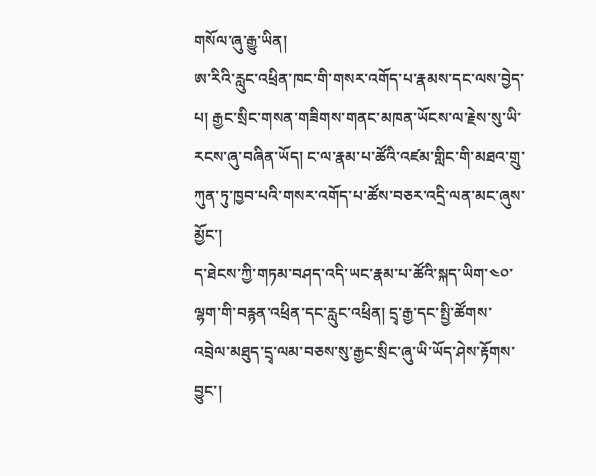གསོལ་ཞུ་རྒྱུ་ཡིན།
ཨ་རིའི་རླུང་འཕྲིན་ཁང་གི་གསར་འགོད་པ་རྣམས་དང་ལས་བྱེད་པ། རྒྱང་སྲིང་གསན་གཟིགས་གནང་མཁན་ཡོངས་ལ་རྗེས་སུ་ཡི་རངས་ཞུ་བཞིན་ཡོད། ང་ལ་རྣམ་པ་ཚོའི་འཛམ་གླིང་གི་མཐའ་གྲུ་ཀུན་ཏུ་ཁྱབ་པའི་གསར་འགོད་པ་ཚོས་བཅར་འདྲི་ལན་མང་ཞུས་མྱོང་།
ད་ཐེངས་ཀྱི་གཏམ་བཤད་འདི་ཡང་རྣམ་པ་ཚོའི་སྐད་ཡིག་༤༠་ལྷག་གི་བརྙན་འཕྲིན་དང་རླུང་འཕྲིན། དྲྭ་རྒྱ་དང་སྤྱི་ཚོགས་འབྲེལ་མཐུད་དྲྭ་ལམ་བཅས་སུ་རྒྱང་སྲིང་ཞུ་ཡི་ཡོད་ཤེས་རྟོགས་བྱུང་།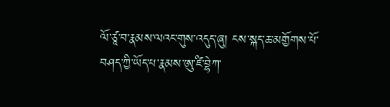ལོ་ཙཱ་བ་རྣམས་ལའང་གུས་འདུད་ཞུ། ངས་སྐད་ཆ་མགྱོགས་པོ་བཤད་ཀྱི་ཡོད་པ་རྣམས་ཨུ་ཛི་བྷེཀ་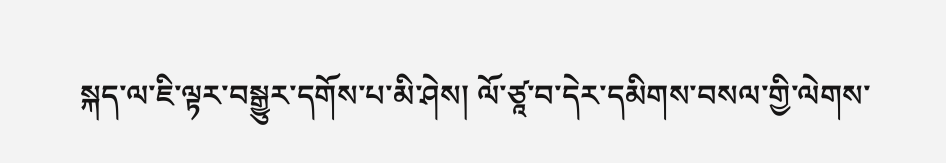སྐད་ལ་ཇི་ལྟར་བསྒྱུར་དགོས་པ་མི་ཤེས། ལོ་ཙཱ་བ་དེར་དམིགས་བསལ་གྱི་ལེགས་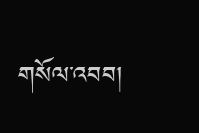གསོལ་འབབ།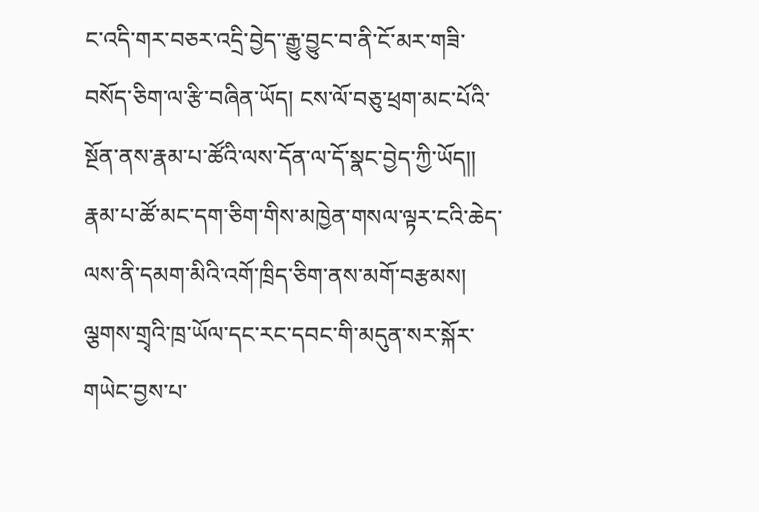ང་འདི་གར་བཅར་འདྲི་བྱེད་་རྒྱུ་བྱུང་བ་ནི་ངོ་མར་གཟི་བསོད་ཅིག་ལ་རྩི་བཞིན་ཡོད། ངས་ལོ་བཅུ་ཕྲག་མང་པོའི་སྔོན་ནས་རྣམ་པ་ཚོའི་ལས་དོན་ལ་དོ་སྣང་བྱེད་ཀྱི་ཡོད།།
རྣམ་པ་ཚོ་མང་དག་ཅིག་གིས་མཁྱེན་གསལ་ལྟར་ངའི་ཆེད་ལས་ནི་དམག་མིའི་འགོ་ཁྲིད་ཅིག་ནས་མགོ་བརྩམས། ལྕགས་གྲྭའི་ཁྲ་ཡོལ་དང་རང་དབང་གི་མདུན་སར་སྐོར་གཡེང་བྱས་པ་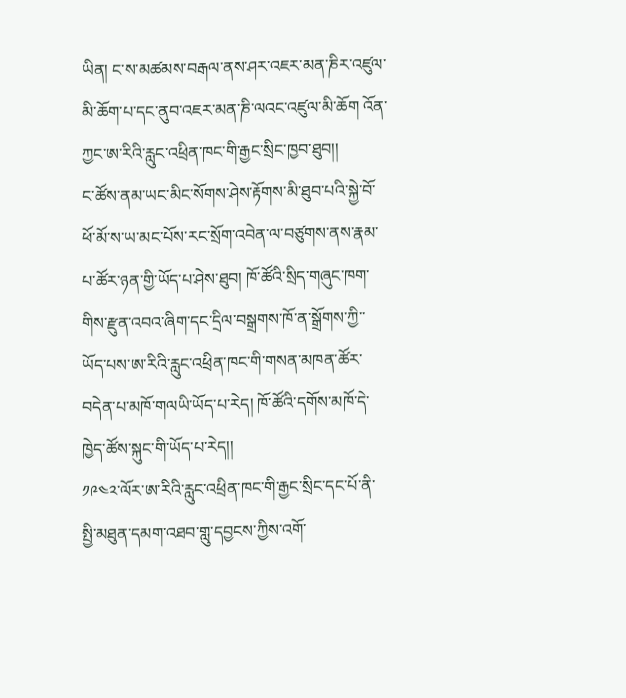ཡིན། ང་ས་མཚམས་བརྒལ་ནས་ཤར་འཇར་མན་ཎིར་འཛུལ་མི་ཆོག་པ་དང་ནུབ་འཇར་མན་ཎི་ལའང་འཛུལ་མི་ཆོག འོན་ཀྱང་ཨ་རིའི་རླུང་འཕྲིན་ཁང་གི་རྒྱང་སྲིང་ཁྱབ་ཐུབ།།
ང་ཚོས་ནམ་ཡང་མིང་སོགས་ཤེས་རྟོགས་མི་ཐུབ་པའི་སྐྱེ་བོ་ཕོ་མོ་ས་ཡ་མང་པོས་རང་སྲོག་འབེན་ལ་བཙུགས་ནས་རྣམ་པ་ཚོར་ཉན་གྱི་ཡོད་པ་ཤེས་ཐུབ། ཁོ་ཚོའི་སྲིད་གཞུང་ཁག་གིས་རྫུན་འབའ་ཞིག་དང་དྲིལ་བསྒྲགས་ཁོ་ན་སྒྲོགས་ཀྱི་་ཡོད་པས་ཨ་རིའི་རླུང་འཕྲིན་ཁང་གི་གསན་མཁན་ཚོར་བདེན་པ་མཁོ་གལཡི་ཡོད་པ་རེད། ཁོ་ཚོའི་དགོས་མཁོ་དེ་ཁྱེད་ཚོས་སྐུང་གི་ཡོད་པ་རེད།།
༡༩༤༢་ལོར་ཨ་རིའི་རླུང་འཕྲིན་ཁང་གི་རྒྱང་སྲིང་དང་པོ་ནི་སྤྱི་མཐུན་དམག་འཐབ་གླུ་དབྱངས་ཀྱིས་འགོ་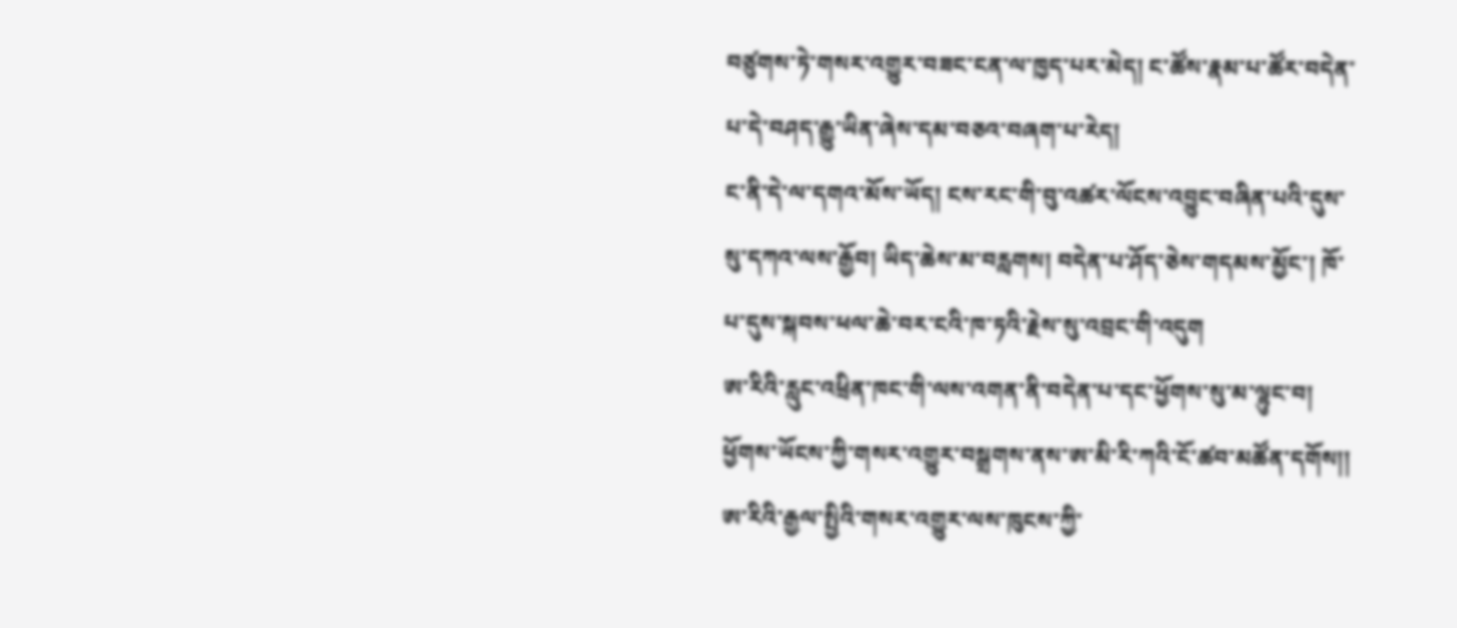བཙུགས་ཏེ་གསར་འགྱུར་བཟང་ངན་ལ་ཁྱད་པར་མེད། ང་ཚོས་རྣམ་པ་ཚོར་བདེན་པ་དེ་བཤད་རྒྱུ་ཡིན་ཞེས་དམ་བཅའ་བཞག་པ་རེད།
ང་ནི་དེ་ལ་དགའ་མོས་ཡོད། ངས་རང་གི་བུ་འཚར་ལོངས་འབྱུང་བཞིན་པའི་དུས་སུ་དཀའ་ལས་རྒྱོབ། ཡིད་ཆེས་མ་བརླགས། བདེན་པ་ཤོད་ཅེས་གདམས་མྱོང་། ཁོ་པ་དུས་སྐབས་ཕལ་ཆེ་བར་ངའི་ཁ་ཏའི་རྗེས་སུ་འབྲང་གི་འདུག
ཨ་རིའི་རླུང་འཕྲིན་ཁང་གི་ལས་འགན་ནི་བདེན་པ་དང་ཕྱོགས་སུ་མ་ལྷུང་བ། ཕྱོགས་ཡོངས་ཀྱི་གསར་འགྱུར་བསྒྲགས་ནས་ཨ་མི་རི་ཀའི་ངོ་ཚབ་མཚོན་དགོས།།
ཨ་རིའི་རྒྱལ་སྤྱིའི་གསར་འགྱུར་ལས་ཁུངས་ཀྱི་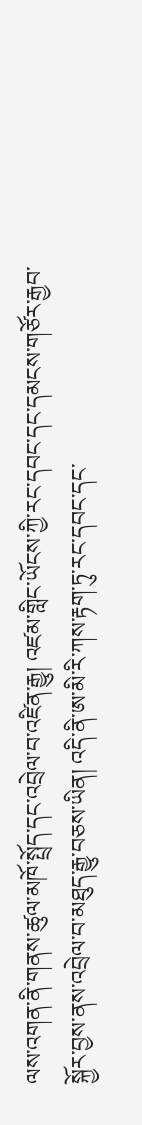ལས་འགན་ནི་གནས་ཚུལ་མཁོ་སྤྲོད་དང་འབྲེལ་བ་འཛིན་རྒྱུ། འཛམ་གླིང་ཡོངས་ཀྱི་རང་དབང་དང་དམངས་གཙོར་རྒྱབ་སྐྱོར་བྱས་ནས་འབྲེལ་བ་མཐུད་རྒྱུ་བཅས་ཡིན། འདི་ནི་ཨ་མི་རི་ཀས་རྟག་ཏུ་རང་དབང་དང་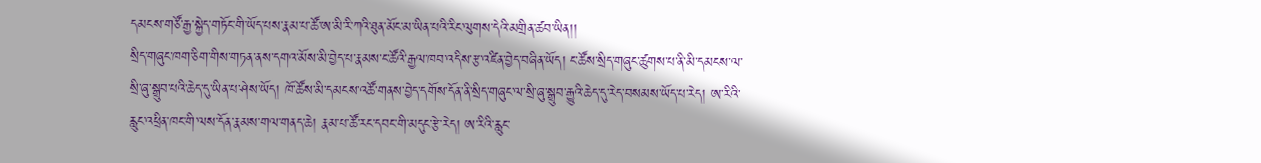དམངས་གཙོ་རྒྱ་སྐྱེད་གཏོང་གི་ཡོད་པས་རྣམ་པ་ཚོ་ཨ་མི་རི་ཀའི་ཐུན་མོང་མ་ཡིན་པའི་རིང་ལུགས་དེའི་མགྲིན་ཚབ་ཡིན།།
སྲིད་གཞུང་ཁག་ཅིག་གིས་གཏན་ནས་དགའ་མོས་མི་བྱེད་པ་རྣམས་ང་ཚོའི་རྒྱལ་ཁབ་འདིས་རྩ་འཛིན་བྱེད་བཞིན་ཡོད། ང་ཚོས་སྲིད་གཞུང་ཚུགས་པ་ནི་མི་དམངས་ལ་སྲི་ཞུ་སྒྲུབ་པའི་ཆེད་དུ་ཡིན་པ་ཤེས་ཡོད། ཁོ་ཚོས་མི་དམངས་འཚོ་གནས་བྱེད་དགོས་དོན་ནི་སྲིད་གཞུང་ལ་སྲི་ཞུ་སྒྲུབ་རྒྱུའི་ཆེད་དུ་རེད་བསམས་ཡོད་པ་རེད། ཨ་རིའི་རླུང་འཕྲིན་ཁང་གི་ལས་དོན་རྣམས་གལ་གནད་ཆེ། རྣམ་པ་ཚོ་རང་དབང་གི་མདུང་རྩེ་རེད། ཨ་རིའི་རླུང་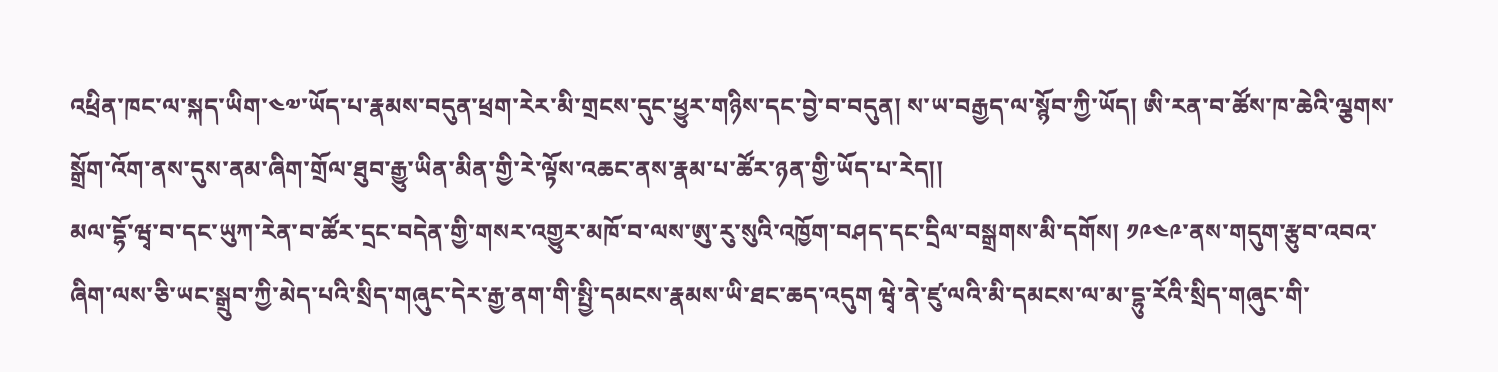འཕྲིན་ཁང་ལ་སྐད་ཡིག་༤༧་ཡོད་པ་རྣམས་བདུན་ཕྲག་རེར་མི་གྲངས་དུང་ཕྱུར་གཉིས་དང་བྱེ་བ་བདུན། ས་ཡ་བརྒྱད་ལ་སྙོབ་ཀྱི་ཡོད། ཨི་རན་བ་ཚོས་ཁ་ཆེའི་ལྕགས་སྒྲོག་འོག་ནས་དུས་ནམ་ཞིག་གྲོལ་ཐུབ་རྒྱུ་ཡིན་མིན་གྱི་རེ་ལྟོས་འཆང་ནས་རྣམ་པ་ཚོར་ཉན་གྱི་ཡོད་པ་རེད།།
མལ་དྷོ་ཝྭ་བ་དང་ཡུཀ་རེན་བ་ཚོར་དྲང་བདེན་གྱི་གསར་འགྱུར་མཁོ་བ་ལས་ཨུ་རུ་སུའི་འཁྱོག་བཤད་དང་དྲིལ་བསྒྲགས་མི་དགོས། ༡༩༤༩་ནས་གདུག་རྩུབ་འབའ་ཞིག་ལས་ཅི་ཡང་སྒྲུབ་ཀྱི་མེད་པའི་སྲིད་གཞུང་དེར་རྒྱ་ནག་གི་སྤྱི་དམངས་རྣམས་ཡི་ཐང་ཆད་འདུག ཝྭེ་ནེ་ཛུ་ལའི་མི་དམངས་ལ་མ་དྷུ་རོའི་སྲིད་གཞུང་གི་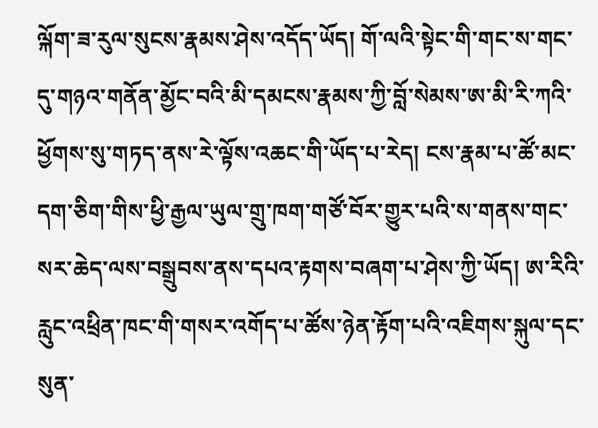ལྐོག་ཟ་རུལ་སུངས་རྣམས་ཤེས་འདོད་ཡོད། གོ་ལའི་སྟེང་གི་གང་ས་གང་དུ་གཉའ་གནོན་མྱོང་བའི་མི་དམངས་རྣམས་ཀྱི་བློ་སེམས་ཨ་མི་རི་ཀའི་ཕྱོགས་སུ་གཏད་ནས་རེ་ལྟོས་འཆང་གི་ཡོད་པ་རེད། ངས་རྣམ་པ་ཚོ་མང་དག་ཅིག་གིས་ཕྱི་རྒྱལ་ཡུལ་གྲུ་ཁག་གཙོ་བོར་གྱུར་པའི་ས་གནས་གང་སར་ཆེད་ལས་བསྒྲུབས་ནས་དཔའ་རྟགས་བཞག་པ་ཤེས་ཀྱི་ཡོད། ཨ་རིའི་རླུང་འཕྲིན་ཁང་གི་གསར་འགོད་པ་ཚོས་ཉེན་རྟོག་པའི་འཇིགས་སྐུལ་དང་སུན་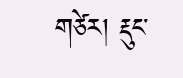གཙེར། རྡུང་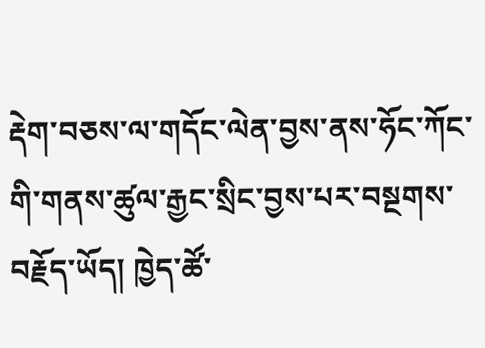རྡེག་བཅས་ལ་གདོང་ལེན་བྱས་ནས་ཧོང་ཀོང་གི་གནས་ཚུལ་རྒྱང་སྲིང་བྱས་པར་བསྔགས་བརྗོད་ཡོད། ཁྱེད་ཚོ་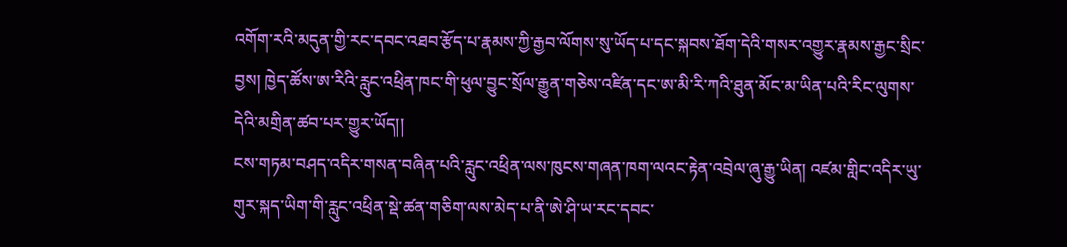འགོག་རའི་མདུན་གྱི་རང་དབང་འཐབ་རྩོད་པ་རྣམས་ཀྱི་རྒྱབ་ལོགས་སུ་ཡོད་པ་དང་སྐབས་ཐོག་དེའི་གསར་འགྱུར་རྣམས་རྒྱང་སྲིང་བྱས། ཁྱེད་ཚོས་ཨ་རིའི་རླུང་འཕྲིན་ཁང་གི་ཕུལ་བྱུང་སྲོལ་རྒྱུན་གཅེས་འཛིན་དང་ཨ་མི་རི་ཀའི་ཐུན་མོང་མ་ཡིན་པའི་རིང་ལུགས་དེའི་མགྲིན་ཚབ་པར་གྱུར་ཡོད།།
ངས་གཏམ་བཤད་འདིར་གསན་བཞིན་པའི་རླུང་འཕྲིན་ལས་ཁུངས་གཞན་ཁག་ལའང་རྟེན་འབྲེལ་ཞུ་རྒྱུ་ཡིན། འཛམ་གླིང་འདིར་ཡུ་གུར་སྐད་ཡིག་གི་རླུང་འཕྲིན་སྡེ་ཚན་གཅིག་ལས་མེད་པ་ནི་ཨེ་ཤི་ཡ་རང་དབང་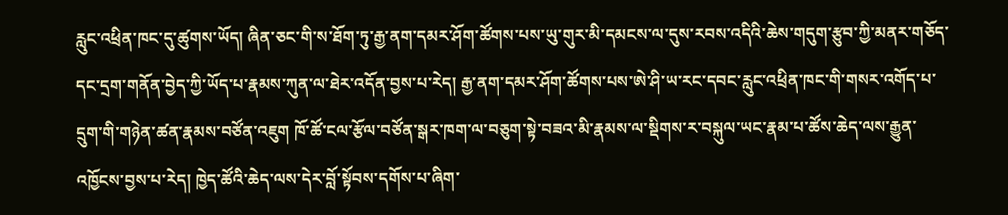རླུང་འཕྲིན་ཁང་དུ་ཚུགས་ཡོད། ཞིན་ཅང་གི་ས་ཐོག་ཏུ་རྒྱ་ནག་དམར་ཤོག་ཚོགས་པས་ཡུ་གུར་མི་དམངས་ལ་དུས་རབས་འདིའི་ཆེས་གདུག་རྩུབ་ཀྱི་མནར་གཅོད་དང་དྲག་གནོན་བྱེད་ཀྱི་ཡོད་པ་རྣམས་ཀུན་ལ་ཐེར་འདོན་བྱས་པ་རེད། རྒྱ་ནག་དམར་ཤོག་ཚོགས་པས་ཨེ་ཤི་ཡ་རང་དབང་རླུང་འཕྲིན་ཁང་གི་གསར་འགོད་པ་དྲུག་གི་གཉེན་ཚན་རྣམས་བཙོན་འཇུག ཁོ་ཚོ་ངལ་རྩོལ་བཙོན་སྒར་ཁག་ལ་བཅུག་སྟེ་བཟའ་མི་རྣམས་ལ་སྡིགས་ར་བསྐུལ་ཡང་རྣམ་པ་ཚོས་ཆེད་ལས་རྒྱུན་འཁྱོངས་བྱས་པ་རེད། ཁྱེད་ཚོའི་ཆེད་ལས་དེར་བློ་སྟོབས་དགོས་པ་ཞིག་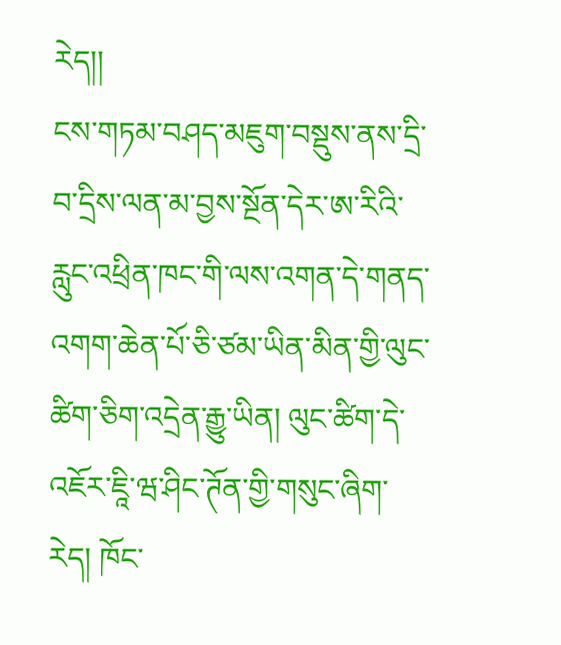རེད།།
ངས་གཏམ་བཤད་མཇུག་བསྡུས་ནས་དྲི་བ་དྲིས་ལན་མ་བྱས་སྔོན་དེར་ཨ་རིའི་རླུང་འཕྲིན་ཁང་གི་ལས་འགན་དེ་གནད་འགག་ཆེན་པོ་ཅི་ཙམ་ཡིན་མིན་གྱི་ལུང་ཚིག་ཅིག་འདྲེན་རྒྱུ་ཡིན། ལུང་ཚིག་དེ་འཇོར་ཇཱི་ཝ་ཤིང་ཊོན་གྱི་གསུང་ཞིག་རེད། ཁོང་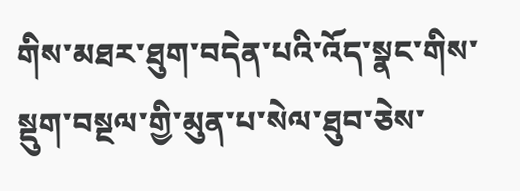གིས་མཐར་ཐུག་བདེན་པའི་འོད་སྣང་གིས་སྡུག་བསྔལ་གྱི་མུན་པ་སེལ་ཐུབ་ཅེས་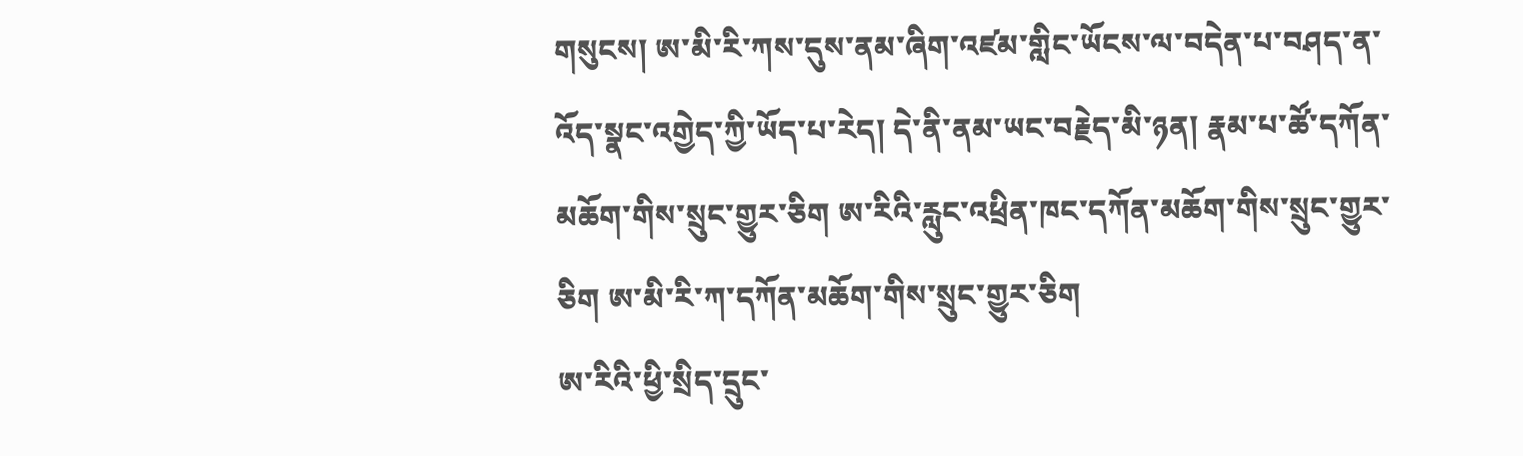གསུངས། ཨ་མི་རི་ཀས་དུས་ནམ་ཞིག་འཛམ་གླིང་ཡོངས་ལ་བདེན་པ་བཤད་ན་འོད་སྣང་འགྱེད་ཀྱི་ཡོད་པ་རེད། དེ་ནི་ནམ་ཡང་བརྗེད་མི་ཉན། རྣམ་པ་ཚོ་དཀོན་མཆོག་གིས་སྲུང་གྱུར་ཅིག ཨ་རིའི་རླུང་འཕྲིན་ཁང་དཀོན་མཆོག་གིས་སྲུང་གྱུར་ཅིག ཨ་མི་རི་ཀ་དཀོན་མཆོག་གིས་སྲུང་གྱུར་ཅིག
ཨ་རིའི་ཕྱི་སྲིད་དྲུང་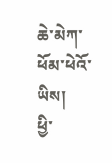ཆེ་མེཀ་ཕོམ་ཕེའོ་ཡིས།
ཕྱི་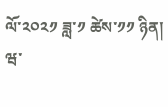ལོ་༢༠༢༡ ཟླ་༡ ཚེས་༡༡ ཉིན།
ཝ་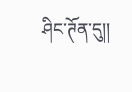ཤིང་ཊོན་དུ།།